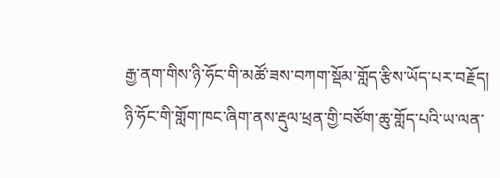རྒྱ་ནག་གིས་ཉི་ཧོང་གི་མཚོ་ཟས་བཀག་སྡོམ་གློད་རྩིས་ཡོད་པར་བརྗོད།
ཉི་ཧོང་གི་གློག་ཁང་ཞིག་ནས་རྡུལ་ཕྲན་གྱི་བཙོག་ཆུ་གློད་པའི་ཡ་ལན་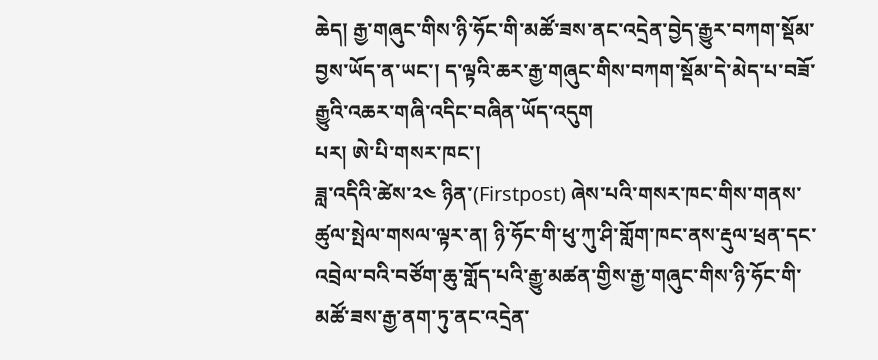ཆེད། རྒྱ་གཞུང་གིས་ཉི་ཧོང་གི་མཚོ་ཟས་ནང་འདྲེན་བྱེད་རྒྱུར་བཀག་སྡོམ་བྱས་ཡོད་ན་ཡང་། ད་ལྟའི་ཆར་རྒྱ་གཞུང་གིས་བཀག་སྡོམ་དེ་མེད་པ་བཟོ་རྒྱུའི་འཆར་གཞི་འདིང་བཞིན་ཡོད་འདུག
པར། ཨེ་པི་གསར་ཁང་།
ཟླ་འདིའི་ཚེས་༢༤ ཉིན་(Firstpost) ཞེས་པའི་གསར་ཁང་གིས་གནས་ཚུལ་སྤེལ་གསལ་ལྟར་ན། ཉི་ཧོང་གི་ཕུ་ཀུ་ཤི་གློག་ཁང་ནས་རྡུལ་ཕྲན་དང་འབྲེལ་བའི་བཙོག་ཆུ་གློད་པའི་རྒྱུ་མཚན་གྱིས་རྒྱ་གཞུང་གིས་ཉི་ཧོང་གི་མཚོ་ཟས་རྒྱ་ནག་ཏུ་ནང་འདྲེན་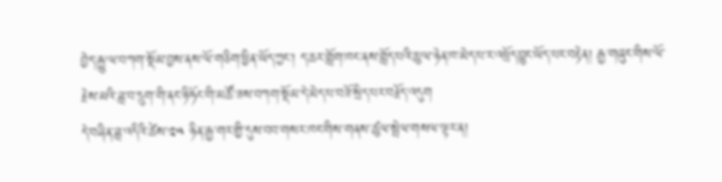བྱེད་རྒྱུ་ལ་བཀག་སྡོམ་བྱས་ནས་ལོ་གཅིག་ཕྱིན་ཡོད་ཀྱང་། ད་ཆར་གློག་ཁང་ནས་གློད་པའི་ཆུ་ལ་ཉེན་ཁ་མེད་པ་ར་འཕྲོད་བྱུང་ཡོད་པར་བརྟེན། རྒྱ་གཞུང་གིས་ལོ་རྗེས་མའི་ཟླ་བ་དྲུག་གི་ནང་ཉི་ཧོང་གི་མཚོ་ཟས་བཀག་སྡོམ་དེ་མེད་པ་བཟོ་སྲིད་པར་བརྗོད་འདུག
དེ་བཞིན་ཟླ་འདིའི་ཚེས་༢༥ ཉིན་རྒྱ་གར་གྱི་དུས་བབ་གསར་ཁང་གིས་གནས་ཚུལ་སྤེལ་གསལ་ལྟར་ན།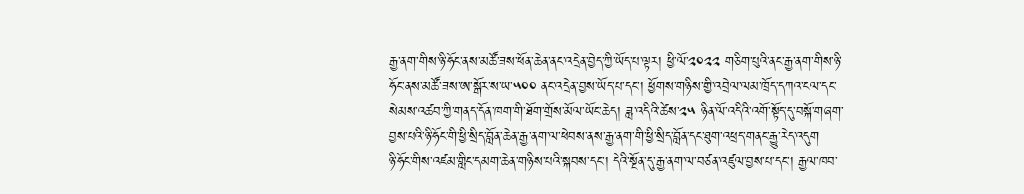རྒྱ་ནག་གིས་ཉི་ཧོང་ནས་མཚོ་ཟས་ཕོན་ཆེན་ནང་འདྲེན་བྱེད་ཀྱི་ཡོད་པ་ལྟར། ཕྱི་ལོ་༢༠༢༢ གཅིག་པུའི་ནང་རྒྱ་ནག་གིས་ཉི་ཧོང་ནས་མཚོ་ཟས་ཨ་སྒོར་ས་ཡ་༥༠༠ ནང་འདྲེན་བྱས་ཡོད་པ་དང་། ཕྱོགས་གཉིས་གྱི་འབྲེལ་ལམ་ཁྲོད་དཀའ་ངལ་དང་སེམས་འཚབ་ཀྱི་གནད་དོན་ཁག་གི་ཐོག་གྲོས་མོལ་ཡོང་ཆེད། ཟླ་འདིའི་ཚེས་༢༥ ཉིན་ལོ་འདིའི་འགོ་སྟོད་དུ་བསྐོ་གཞག་བྱས་པའི་ཉི་ཧོང་གི་ཕྱི་སྲིད་བློན་ཆེན་རྒྱ་ནག་ལ་ཕེབས་ནས་རྒྱ་ནག་གི་ཕྱི་སྲིད་བློན་དང་ཐུག་འཕྲད་གནང་རྒྱུ་རེད་འདུག
ཉི་ཧོང་གིས་འཛམ་གླིང་དམག་ཆེན་གཉིས་པའི་སྐབས་དང་། དེའི་སྔོན་དུ་རྒྱ་ནག་ལ་བཙན་འཛུལ་བྱས་པ་དང་། རྒྱལ་ཁབ་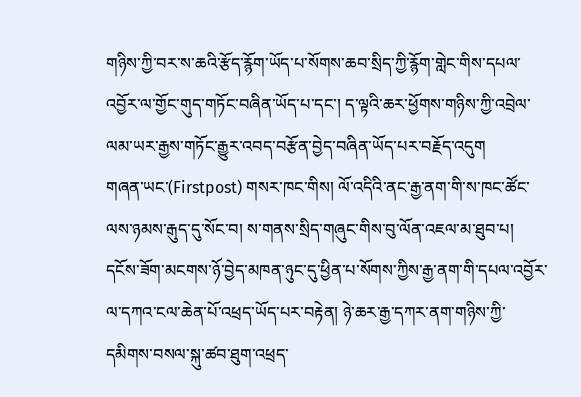གཉིས་ཀྱི་བར་ས་ཆའི་རྩོད་རྙོག་ཡོད་པ་སོགས་ཆབ་སྲིད་ཀྱི་རྙོག་གླེང་གིས་དཔལ་འབྱོར་ལ་གྱོང་གུད་གཏོང་བཞིན་ཡོད་པ་དང་། ད་ལྟའི་ཆར་ཕྱོགས་གཉིས་ཀྱི་འབྲེལ་ལམ་ཡར་རྒྱས་གཏོང་རྒྱུར་འབད་བརྩོན་བྱེད་བཞིན་ཡོད་པར་བརྗོད་འདུག
གཞན་ཡང་(Firstpost) གསར་ཁང་གིས། ལོ་འདིའི་ནང་རྒྱ་ནག་གི་ས་ཁང་ཚོང་ལས་ཉམས་རྒུད་དུ་སོང་བ། ས་གནས་སྲིད་གཞུང་གིས་བུ་ལོན་འཇལ་མ་ཐུབ་པ། དངོས་ཟོག་མངགས་ཉོ་བྱེད་མཁན་ཉུང་དུ་ཕྱིན་པ་སོགས་ཀྱིས་རྒྱ་ནག་གི་དཔལ་འབྱོར་ལ་དཀའ་ངལ་ཆེན་པོ་འཕྲད་ཡོད་པར་བརྟེན། ཉེ་ཆར་རྒྱ་དཀར་ནག་གཉིས་ཀྱི་དམིགས་བསལ་སྐུ་ཚབ་ཐུག་འཕྲད་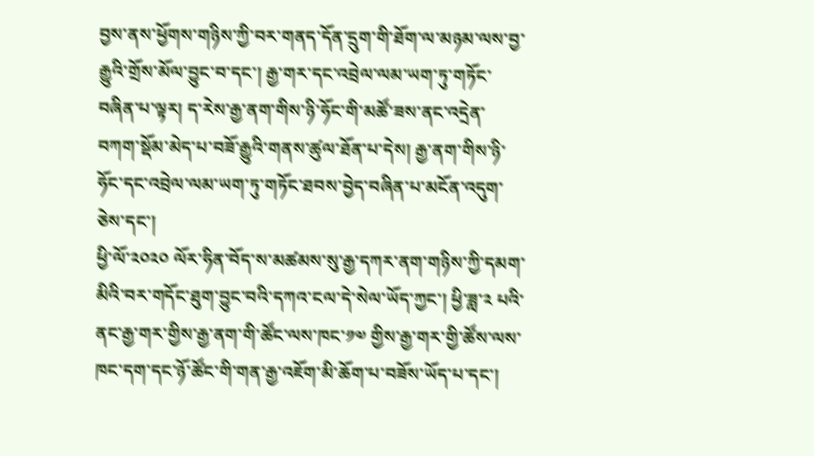བྱས་ནས་ཕྱོགས་གཉིས་ཀྱི་བར་གནད་དོན་དྲུག་གི་ཐོག་ལ་མཉམ་ལས་བྱ་རྒྱུའི་གྲོས་མོལ་བྱུང་བ་དང་། རྒྱ་གར་དང་འབྲེལ་ལམ་ཡག་ཏུ་གཏོང་བཞིན་པ་ལྟར། ད་རེས་རྒྱ་ནག་གིས་ཉི་ཧོང་གི་མཚོ་ཟས་ནང་འདྲེན་བཀག་སྡོམ་མེད་པ་བཟོ་རྒྱུའི་གནས་ཚུལ་ཐོན་པ་དེས། རྒྱ་ནག་གིས་ཉི་ཧོང་དང་འབྲེལ་ལམ་ཡག་ཏུ་གཏོང་ཐབས་བྱེད་བཞིན་པ་མངོན་འདུག་ཅེས་དང་།
ཕྱི་ལོ་༢༠༢༠ ལོར་ཧིན་བོད་ས་མཚམས་སུ་རྒྱ་དཀར་ནག་གཉིས་ཀྱི་དམག་མིའི་བར་གདོང་ཐུག་བྱུང་བའི་དཀའ་ངལ་དེ་སེལ་ཡོད་ཀྱང་། ཕྱི་ཟླ་༢ པའི་ནང་རྒྱ་གར་གྱིས་རྒྱ་ནག་གི་ཚོང་ལས་ཁང་༡༧ གྱིས་རྒྱ་གར་གྱི་ཚོས་ལས་ཁང་དག་དང་ཉོ་ཚོང་གི་གན་རྒྱ་འཇོག་མི་ཆོག་པ་བཟོས་ཡོད་པ་དང་།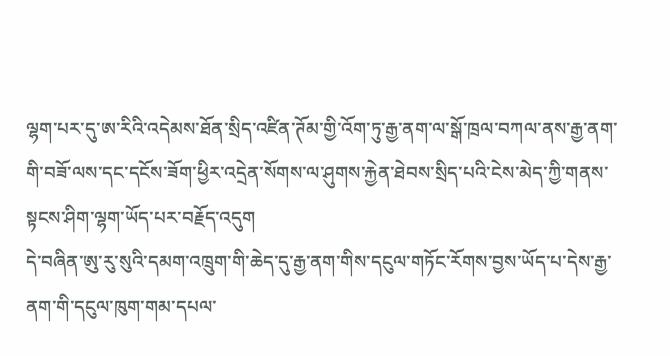ལྷག་པར་དུ་ཨ་རིའི་འདེམས་ཐོན་སྲིད་འཛིན་ཊོམ་གྱི་འོག་ཏུ་རྒྱ་ནག་ལ་སྒོ་ཁྲལ་བཀལ་ནས་རྒྱ་ནག་གི་བཟོ་ལས་དང་དངོས་ཟོག་ཕྱིར་འདྲེན་སོགས་ལ་ཤུགས་རྐྱེན་ཐེབས་སྲིད་པའི་ངེས་མེད་ཀྱི་གནས་སྟངས་ཤིག་ལྷག་ཡོད་པར་བརྗོད་འདུག
དེ་བཞིན་ཨུ་རུ་སུའི་དམག་འཁྲུག་གི་ཆེད་དུ་རྒྱ་ནག་གིས་དངུལ་གཏོང་རོགས་བྱས་ཡོད་པ་དེས་རྒྱ་ནག་གི་དངུལ་ཁུག་གམ་དཔལ་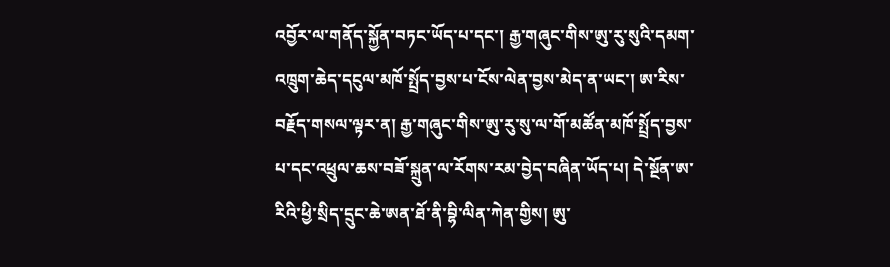འབྱོར་ལ་གནོད་སྐྱོན་བཏང་ཡོད་པ་དང་། རྒྱ་གཞུང་གིས་ཨུ་རུ་སུའི་དམག་འཁྲུག་ཆེད་དངུལ་མཁོ་སྤྲོད་བྱས་པ་ངོས་ལེན་བྱས་མེད་ན་ཡང་། ཨ་རིས་བརྗོད་གསལ་ལྟར་ན། རྒྱ་གཞུང་གིས་ཨུ་རུ་སུ་ལ་གོ་མཚོན་མཁོ་སྤྲོད་བྱས་པ་དང་འཕྲུལ་ཆས་བཟོ་སྐྲུན་ལ་རོགས་རམ་བྱེད་བཞིན་ཡོད་པ། དེ་སྔོན་ཨ་རིའི་ཕྱི་སྲིད་དྲུང་ཆེ་ཨན་ཐོ་ནི་བྷི་ལིན་ཀེན་གྱིས། ཨུ་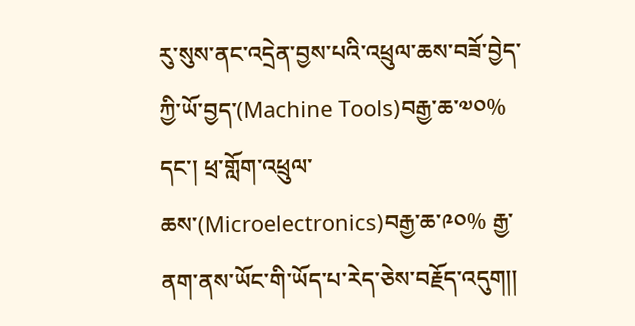རུ་སུས་ནང་འདྲེན་བྱས་པའི་འཕྲུལ་ཆས་བཟོ་བྱེད་ཀྱི་ཡོ་བྱད་(Machine Tools)བརྒྱ་ཆ་༧༠% དང་། ཕྲ་གློག་འཕྲུལ་ཆས་(Microelectronics)བརྒྱ་ཆ་༩༠% རྒྱ་ནག་ནས་ཡོང་གི་ཡོད་པ་རེད་ཅེས་བརྗོད་འདུག།།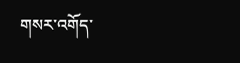གསར་འགོད་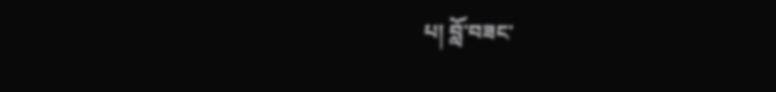པ། བློ་བཟང་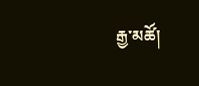རྒྱ་མཚོ།